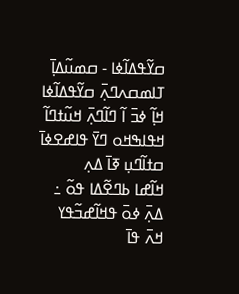ߛߌ߬ߟߡߊ߬ߦߊ - ߛߘߎ߬ߡߊ߲߫ ߠߊߘߛߍߣߍ߲߫ ߛߌ߬ߟߡߊ߬ߦߊ ߞߊ߲߬ ߦߏ߫ ߊ߬ ߣߊ߬ߣߍ߲߫ ߞߎ߬ߙߣߊ߬ ߞߟߊߒߞߋ ߣߌ߫ ߟߊߝߐߦߊ߫ ߛߙߊ߬ߣߎ߲ ߧߊ߫ ߡߍ߲
ߞߊ߬ߝߊ ߕߣߐ߬ߡߊ ߟߋ߬ ߸ ߡߍ߲߫ ߦߋ߫ ߟߞߊ߬ߝߏ߬ߟߌ ߞߍ߫ ߟߊ߫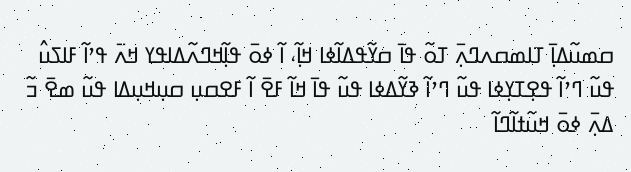ߛߘߎ߬ߡߊ߲߫ ߠߊߘߛߍߣߍ߲߫ ߠߋ߬ ߟߊ߫ ߛߌ߬ߟߡߊ߬ߦߊ ߞߊ߲߬، ߊ߬ ߦߋ߫ ߟߊ߲߬ߞߣߍ߬ߡߊߟߌ ߞߍ߫ ߟߴߊ߬ ߓߊߖߎ߮ ߟߎ߬ ߣߴߊ߬ ߟߐ߲ߠߌ߲ߦߊ ߟߎ߬ ߣߴߊ߬ ߢߌ߬ߡߦߊ ߟߎ߬ ߟߊ߫ ߞߊ߬ ߓߐ߫ ߊ߬ ߓߐߛߎ߲ ߛߎ߲ߞߎ߲ߡߊ ߟߎ߬ ߘߐ߫ ߏ߬ ߡߍ߲߫ ߦߋ߫ ߞߎ߬ߙߊ߬ߣߊ߬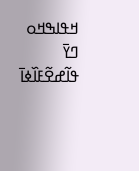ߞߟߊߒߞߋ ߣߌ߫ ߟߊ߬ߝߐ߬ߓߊ߰ߦߊ߫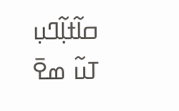ߛߊ߬ߙߊ߲߬ߣߎ߲ ߠߎ߬ ߘߐ߫